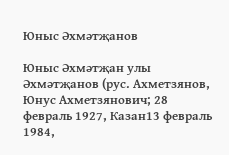Юныс Әхмәтҗанов

Юныс Әхмәтҗан улы Әхмәтҗанов (рус. Ахметзянов, Юнус Ахметзянович; 28 февраль 1927, Казан13 февраль 1984,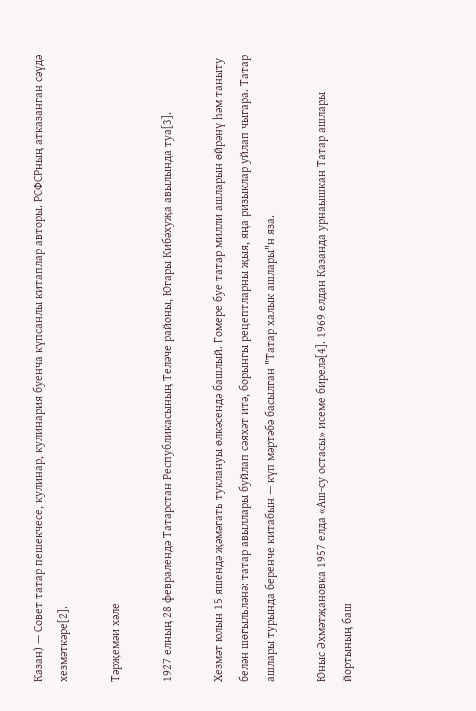Казан) — Совет татар пешекчесе, кулинар, кулинария буенча күпсанлы китаплар авторы. РСФСРның атказанган сәүдә хезмәткәре[2].

Тәрҗемәи хәле

1927 елның 28 февралендә Татарстан Республикасының Теләче районы, Югары Кибәхуҗа авылында туа[3].

Хезмәт юлын 15 яшендә җәмәгать туклануы өлкәсендә башлый. Гомере буе татар милли ашларын өйрәнү һәм таныту белән шөгыльләнә: татар авыллары буйлап сәяхәт итә, борынгы рецептларны җыя, яңа ризыклар уйлап чыгара. Татар ашлары турында беренче китабын — күп мәртәбә басылган "Татар халык ашлары"н яза.

Юныс Әхмәтҗановка 1957 елда «Аш-су остасы» исеме бирелә[4]. 1969 елдан Казанда урнаышкан Татар ашлары йортының баш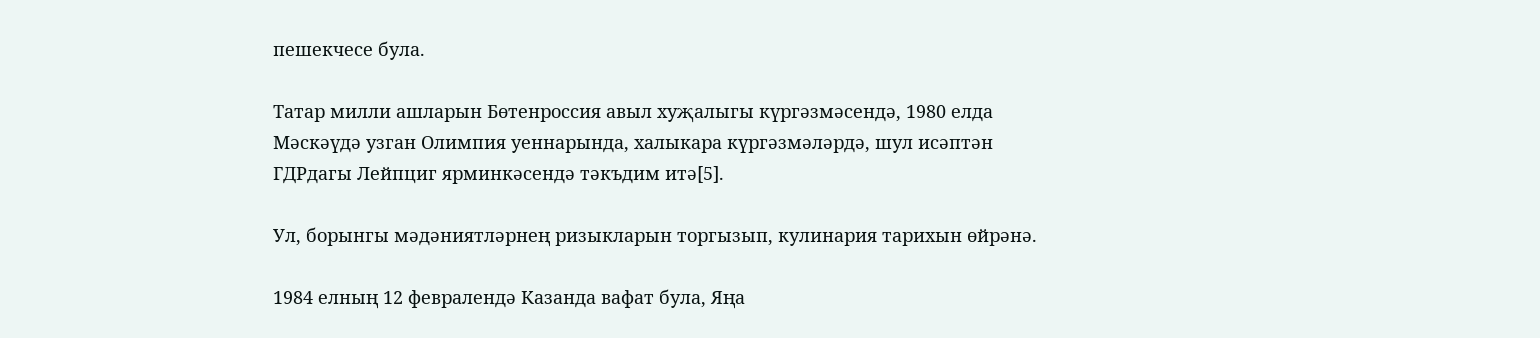пешекчесе була.

Татар милли ашларын Бөтенроссия авыл хуҗалыгы күргәзмәсендә, 1980 елда Мәскәүдә узган Олимпия уеннарында, халыкара күргәзмәләрдә, шул исәптән ГДРдагы Лейпциг ярминкәсендә тәкъдим итә[5].

Ул, борынгы мәдәниятләрнең ризыкларын торгызып, кулинария тарихын өйрәнә.

1984 елның 12 февралендә Казанда вафат була, Яңа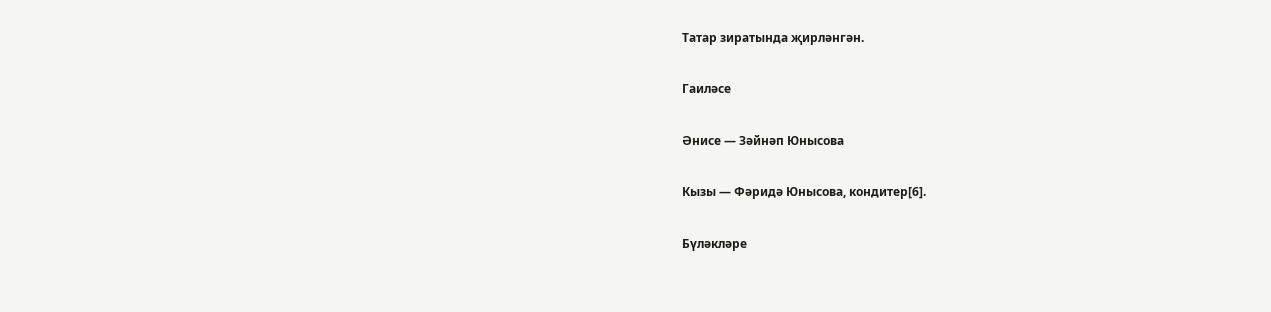Татар зиратында җирләнгән.

Гаиләсе

Әнисе — Зәйнәп Юнысова

Кызы — Фәридә Юнысова, кондитер[6].

Бүләкләре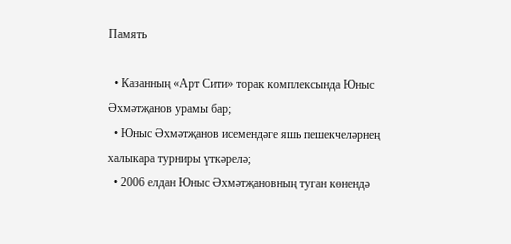Память

  • Казанның «Арт Сити» торак комплексында Юныс Әхмәтҗанов урамы бар;
  • Юныс Әхмәтҗанов исемендәге яшь пешекчеләрнең халыкара турниры үткәрелә;
  • 2006 елдан Юныс Әхмәтҗановның туган көнендә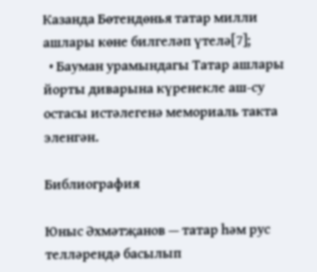Казанда Бөтендөнья татар милли ашлары көне билгеләп үтелә[7];
  • Бауман урамындагы Татар ашлары йорты диварына күренекле аш-су остасы истәлегенә мемориаль такта эленгән.

Библиография

Юныс Әхмәтҗанов — татар һәм рус телләрендә басылып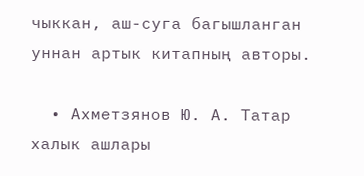чыккан, аш-суга багышланган уннан артык китапның авторы.

  • Ахметзянов Ю. А. Татар халык ашлары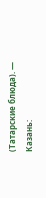(Татарские блюда). — Казань: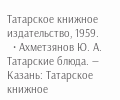Татарское книжное издательство, 1959.
  • Ахметзянов Ю. А. Татарские блюда. — Казань: Татарское книжное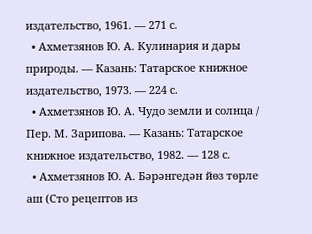издательство, 1961. — 271 с.
  • Ахметзянов Ю. А. Кулинария и дары природы. — Казань: Татарское книжное издательство, 1973. — 224 с.
  • Ахметзянов Ю. А. Чудо земли и солнца / Пер. М. Зарипова. — Казань: Татарское книжное издательство, 1982. — 128 с.
  • Ахметзянов Ю. А. Бәрәнгедән йөз төрле аш (Сто рецептов из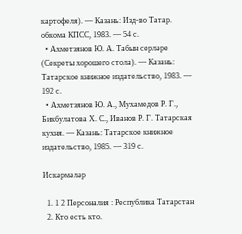картофеля). — Казань: Изд-во Татар. обкома КПСС, 1983. — 54 с.
  • Ахметзянов Ю. А. Табын серләре (Секреты хорошего стола). — Казань: Татарское книжное издательство, 1983. — 192 с.
  • Ахметзянов Ю. А., Мухамедов Р. Г., Бикбулатова Х. С., Иванов Р. Г. Татарская кухня. — Казань: Татарское книжное издательство, 1985. — 319 с.

Искәрмәләр

  1. 1 2 Персоналия : Республика Татарстан
  2. Кто есть кто.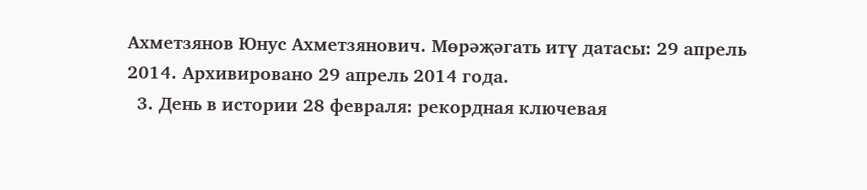Ахметзянов Юнус Ахметзянович. Мөрәҗәгать итү датасы: 29 апрель 2014. Архивировано 29 апрель 2014 года.
  3. День в истории 28 февраля: рекордная ключевая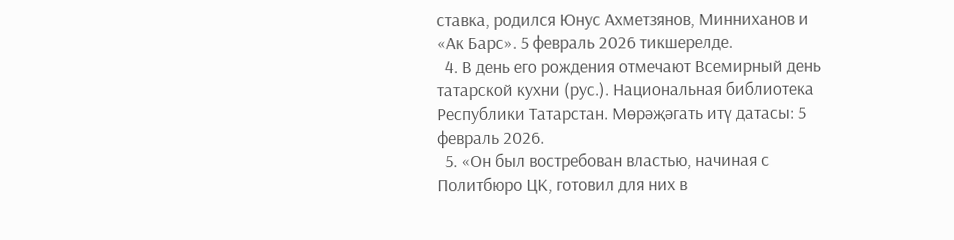ставка, родился Юнус Ахметзянов, Минниханов и «Ак Барс». 5 февраль 2026 тикшерелде.
  4. В день его рождения отмечают Всемирный день татарской кухни (рус.). Национальная библиотека Республики Татарстан. Мөрәҗәгать итү датасы: 5 февраль 2026.
  5. «Он был востребован властью, начиная с Политбюро ЦК, готовил для них в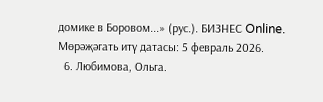домике в Боровом...» (рус.). БИЗНЕС Online. Мөрәҗәгать итү датасы: 5 февраль 2026.
  6. Любимова, Ольга.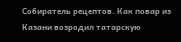Собиратель рецептов. Как повар из Казани возродил татарскую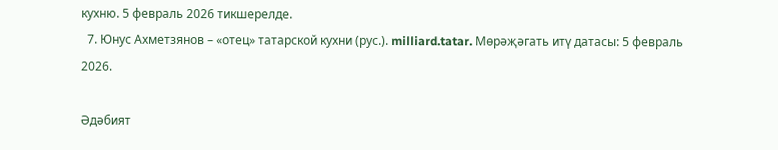кухню. 5 февраль 2026 тикшерелде.
  7. Юнус Ахметзянов – «отец» татарской кухни (рус.). milliard.tatar. Мөрәҗәгать итү датасы: 5 февраль 2026.

Әдәбият